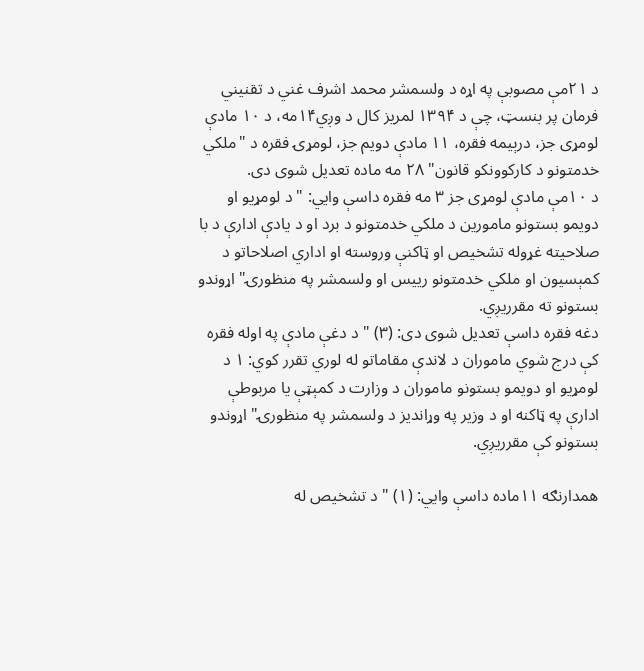د ۲۱مې مصوبې په اړه د ولسمشر محمد اشرف غني د تقنیني فرمان پر بنسټ، چې د ۱۳۹۴ لمریز کال د وږي۱۴مه، د ۱۰ مادې لومړی جز، درېيمه فقره، ۱۱ مادې دویم جز، لومړۍ فقره د "ملکي خدمتونو د کارکوونکو قانون" ۲۸ مه ماده تعدیل شوی دی.
د ۱۰مې مادې لومړی جز ۳ مه فقره داسې وايي: " د لومړیو او دويمو بستونو مامورین د ملکي خدمتونو د برد او د یادې ادارې د با صلاحيته غړوله تشخیص او ټاکنې وروسته او اداري اصلاحاتو د کمېسیون او ملکي خدمتونو رییس او ولسمشر په منظورۍ" اړوندو بستونو ته مقرریږي.
دغه فقره داسې تعدیل شوی دی: (۳) " د دغې مادې په اوله فقره کې درج شوي ماموران د لاندې مقاماتو له لوري تقرر کوي: ۱ د لومړيو او دویمو بستونو ماموران د وزارت د کمېټې یا مربوطې ادارې په ټاکنه او د وزیر په وړاندیز د ولسمشر په منظورۍ" اړوندو بستونو کې مقرريږي.

همدارنګه ۱۱ماده داسې وايي: (۱) " د تشخیص له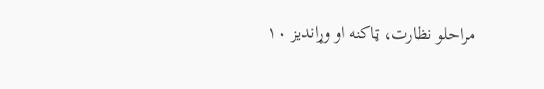مراحلو نظارت، ټاکنه او وړاندیز ۱۰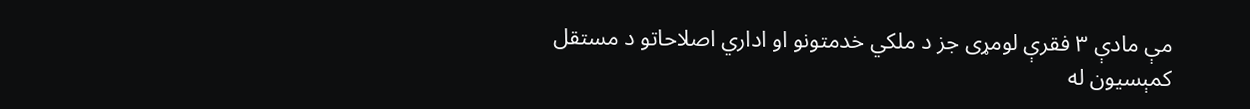مې مادې ۳ فقرې لومړی جز د ملکي خدمتونو او اداري اصلاحاتو د مستقل کمېسیون له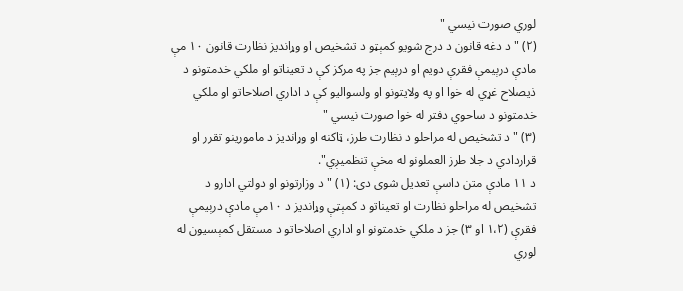لوري صورت نیسي "
(۲) " د دغه قانون د درج شویو کمېټو د تشخیص او وړاندیز نظارت قانون ۱۰ مې مادې درېيمې فقرې دویم او درېيم جز په مرکز کې د تعیناتو او ملکي خدمتونو د ذیصلاح غړي له خوا او په ولایتونو او ولسوالیو کې د اداري اصلاحاتو او ملکي خدمتونو د ساحوي دفتر له خوا صورت نیسي "
(۳) " د تشخیص له مراحلو د نظارت طرز، ټاکنه او وړاندیز د مامورينو تقرر او قراردادي د جلا طرز العملونو له مخې تنظميږي".
د ۱۱ مادې متن داسې تعدیل شوی دی: (۱) " د وزارتونو او دولتي ادارو د تشخیص له مراحلو نظارت او تعیناتو د کمېټې وړاندیز د ۱۰مې مادې درېيمې فقرې (۱،۲ او ۳) جز د ملکي خدمتونو او اداري اصلاحاتو د مستقل کمېسيون له لوري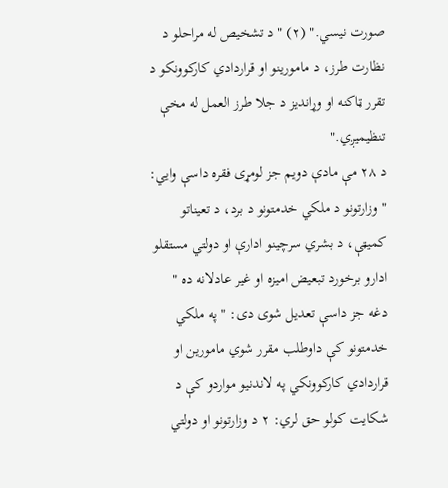صورت نیسي." (۲) " د تشخیص له مراحلو د نظارت طرز، د مامورینو او قراردادي کارکوونکو د تقرر ټاکنه او وړاندیز د جلا طرز العمل له مخې تنظیميږي."
د ۲۸ مې مادې دویم جز لومړی فقره داسې وايي: " وزارتونو د ملکي خدمتونو د برد، د تعیناتو کميټې، د بشري سرچينو ادارې او دولتي مستقلو ادارو برخورد تبعیض امیزه او غیر عادلانه ده "
دغه جز داسې تعدیل شوی دی: " په ملکي خدمتونو کې داوطلب مقرر شوي مامورین او قراردادي کارکوونکي په لاندنيو مواردو کې د شکایت کولو حق لري: ۲ د وزارتونو او دولتي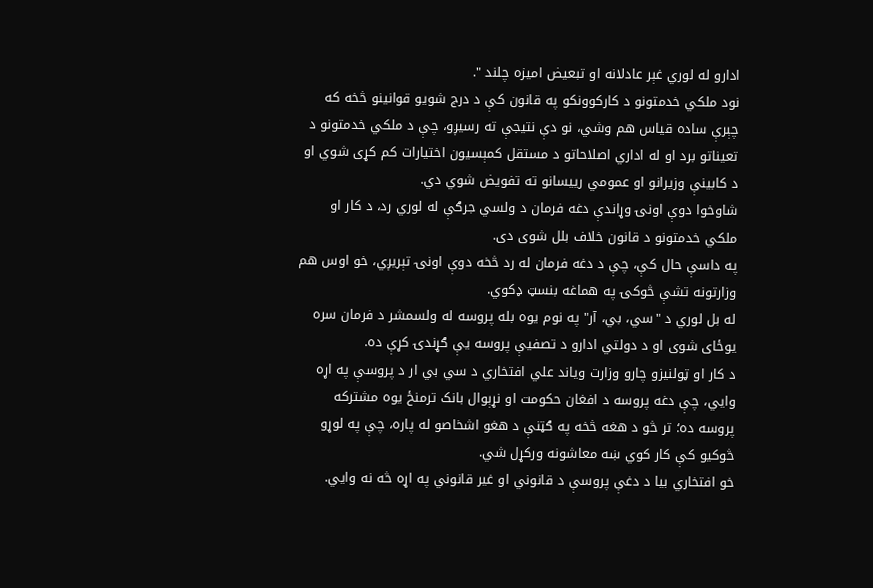ادارو له لوري غېر عادلانه او تبعیض امیزه چلند ".
نود ملکي خدمتونو د کارکوونکو په قانون کې د درج شویو قوانینو څخه که چېرې ساده قیاس هم وشي، نو دې نتیجې ته رسيږو، چې د ملکي خدمتونو د تعیناتو برد او له اداري اصلاحاتو د مستقل کمېسيون اختیارات کم کړی شوي او د کابينې وزیرانو او عمومي رییسانو ته تفویض شوي دي.
شاوخوا دوې اونۍ وړاندې دغه فرمان د ولسي جرګې له لوري رد، د کار او ملکي خدمتونو د قانون خلاف بلل شوی دی.
په داسې حال کې، چې د دغه فرمان له رد څخه دوې اونۍ تېريږي، خو اوس هم وزارتونه تشې څوکۍ په هماغه بنسټ ډکوي.
له بل لوري د "سي، بي، آر" په نوم يوه بله پروسه له ولسمشر د فرمان سره یوځای شوی او د دولتي ادارو د تصفيې پروسه يې ګړندۍ کړې ده.
د کار او ټولنیزو چارو وزارت ویاند علي افتخاري د سي بي ار د پروسې په اړه وايي، چې دغه پروسه د افغان حکومت او نړېوال بانک ترمنځ یوه مشترکه پروسه ده؛ تر څو د هغه څخه په ګټنې د هغو اشخاصو له پاره، چې په لوړو څوکيو کې کار کوي ښه معاشونه ورکړل شي.
خو افتخاري بیا د دغې پروسې د قانوني او غیر قانوني په اړه څه نه وايي.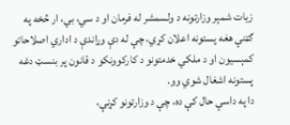زیات شمېر وزارتونه د ولسمشر له فرمان او د سي، بي، ار څخه په ګټنې هغه پستونه اعلان کړي، چې له دې وړاندې د اداري اصلاحاتو کمېسيون او د ملکي خدمتونو د کارکوونکو د قانون پر بنسټ دغه پستونه اشغال شوي وو.
دا په داسې حال کې ده، چې د وزارتونو کړنې،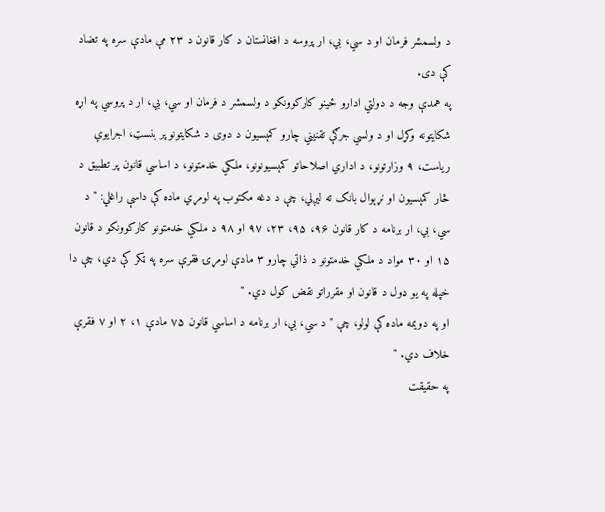د ولسمشر فرمان او د سي، بي، ار پروسه د افغانستان د کار قانون د ۲۳ مې مادې سره په تضاد کې دی.
په همدې وجه د دولتي ادارو ځينو کارکوونکو د ولسمشر د فرمان او سي، بي، ار د پروسي په اړه شکایتونه وکړل او د ولسي جرګې تقنيني چارو کمېسيون د دوی د شکايتونو پر بنسټ، اجرايوي ریاست، ۹ وزارتونو، د اداري اصلاحاتو کمېسيونونو، ملکي خدمتونو، د اساسي قانون پر تطبیق د څار کمېسيون او نړېوال بانک ته ليږلي، چې د دغه مکتوب په لومړي ماده کې داسې راغلي: " د سي، بي، ار برنامه د کار قانون ۹۶، ۹۵، ۲۳، ۹۷ او ۹۸ د ملکي خدمتونو کارکوونکو د قانون ۱۵ او ۳۰ مواد د ملکي خدمتونو د ذاتي چارو ۳ مادې لومړۍ فقرې سره په ټکر کې دي، چې دا خپله په يو ډول د قانون او مقرراتو نقض کول دي. "
او په دویمه ماده کې لولو، چې " د سي، بي، ار برنامه د اساسي قانون ۷۵ مادې ۱، ۲ او ۷ فقرې خلاف دي. "
په حقیقت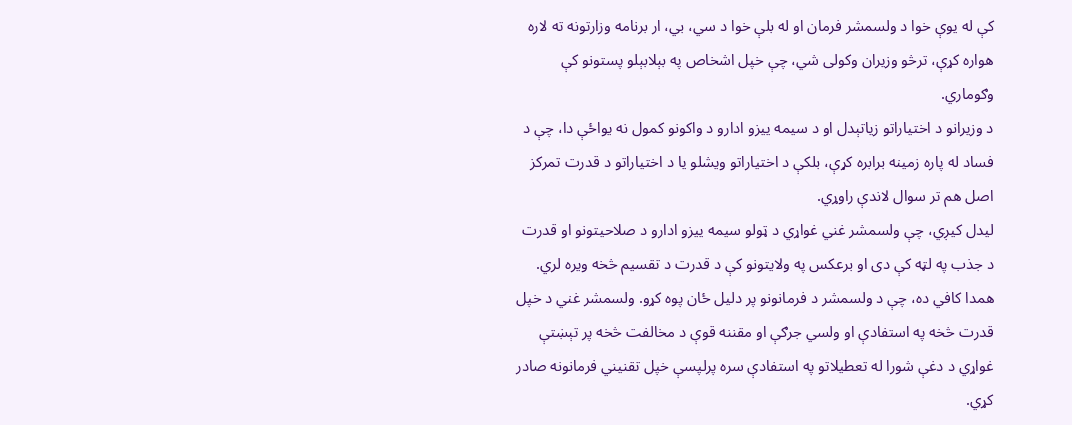کې له يوې خوا د ولسمشر فرمان او له بلې خوا د سي، بي، ار برنامه وزارتونه ته لاره هواره کړې، ترڅو وزیران وکولی شي، چې خپل اشخاص په بېلابېلو پستونو کې وګوماري.
د وزیرانو د اختیاراتو زیاتېدل او د سيمه ییزو ادارو د واکونو کمول نه يواځې دا، چې د فساد له پاره زمینه برابره کړې، بلکې د اختیاراتو ویشلو یا د اختیاراتو د قدرت تمرکز اصل هم تر سوال لاندې راوړي.
ليدل کيږي، چې ولسمشر غني غواړي د ټولو سيمه ییزو ادارو د صلاحيتونو او قدرت د جذب په لټه کې دی او برعکس په ولايتونو کې د قدرت د تقسیم څخه ویره لري.
همدا کافي ده، چې د ولسمشر د فرمانونو پر دلیل ځان پوه کړو. ولسمشر غني د خپل قدرت څخه په استفادې او ولسي جرګې او مقننه قوې د مخالفت څخه پر تېښتې غواړي د دغې شورا له تعطیلاتو په استفادې سره پرلپسې خپل تقنیني فرمانونه صادر کړي.